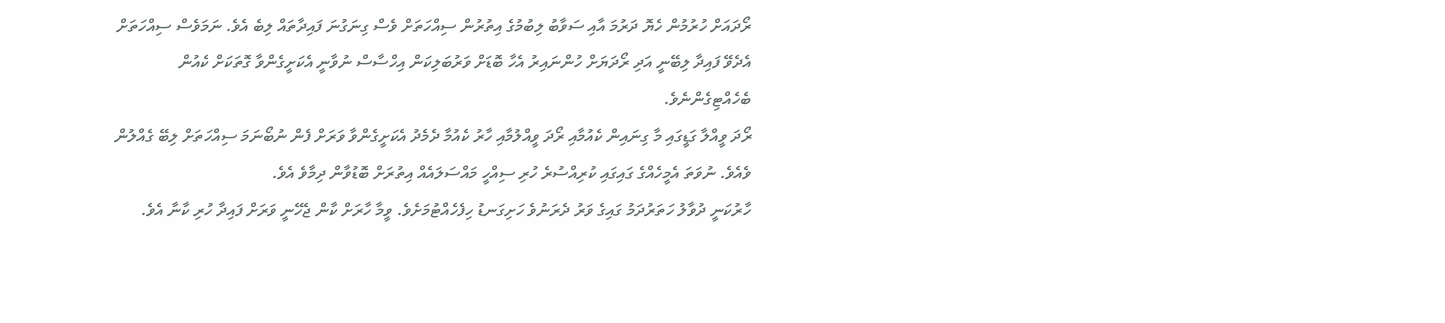ރޯދައަށް ހުރުމުން ހެޔޮ ދަރުމަ އާއި ސަވާބު ލިބުމުގެ އިތުރުން ސިއްހަތަށް ވެސް ގިނަގުނަ ފައިދާތައް ލިބެ އެވެ. ނަމަވެސް ސިއްހަތަށް އެދެވޭ ފައިދާ ލިބޭނީ އަދި ރޯދަޔަށް ހުންނައިރު އެހާ ބޮޑަށް ވަރުބަލިކަން އިހްސާސް ނުވާނީ އެކަށީގެންވާ ގޮތަކަށް ކެއުން ބެހެއްޓިގެންނެވެ.
ރޯދަ ވީއްލާ ގަޑީގައި މާ ގިނައިން ކެއުމާއި ރޯދަ ވީއްލުމާއި ހާރު ކެއުމާ ދެމެދު އެކަށީގެންވާ ވަރަށް ފެން ނުބޯނަމަ ސިއްހަތަށް ލިބޭ ގެއްލުން ވެއެވެ. ނުވަތަ އެމީހެއްގެ ގައިގައި ކުރިއްސުރެ ހުރި ސިއްހީ މައްސަލައެއް އިތުރަށް ބޮޑުވާން ދިމާވެ އެވެ.
ހާރުކަނީ ދުވާލު ހަތަރުދަމު ގައިގެ ވަރު ދެރަނުވެ ހަށިގަނޑު ހިފެހެއްޓުމަށެވެ. ވީމާ ހާރަށް ކާން ޖެހޭނީ ވަރަށް ފައިދާ ހުރި ކާނާ އެވެ.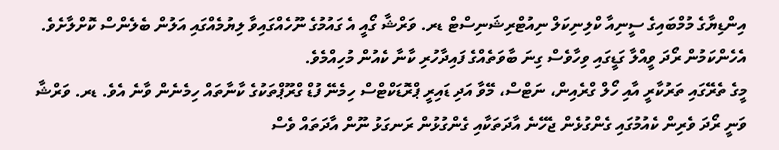އިންޑިޔާގެ މުމްބައިގެ ސީނިއާ ކްލިނިކަލް ނިއުޓްރިޝަނިސްޓް ޑރ. ވަރްޝާ ގޯއީ އެ ގައުމުގެ ނޫހެއްގައިވާ ލިޔުމެއްގައި އަލުން ބެލެންސް ކޮށްލާށެވެ. އެހެންކަމުން ރޯދަ ވީއްލާ ގަޑީގައި ވިހާވެސް ގިނަ ބާވަތެއްގެ ފައިދާހުރި ކާނާ ކެއުން މުހިއްމެވެ.
މީގެ ތެރޭގައި ތަރުކާރީ އާއި ހޯލް ގްރެއިން، ނަޓްސް، މޭވާ އަދި ޑައިރީ ޕްރޮޑަކްޓްސް ހިމެނޭ ފުޑް ގްރޫޕްތަކުގެ ކާނާތައް ހިމެނެން ވާނެ އެވެ. ޑރ. ވަރްޝާ ވަނީ ރޯދަ ވެރިން ކެއުމުގައި ގެންގުޅެން ޖެހޭނެ އާދަތަކާއި ގެންގުޅުން ރަނގަޅު ނޫން އާދަތައް ވެސް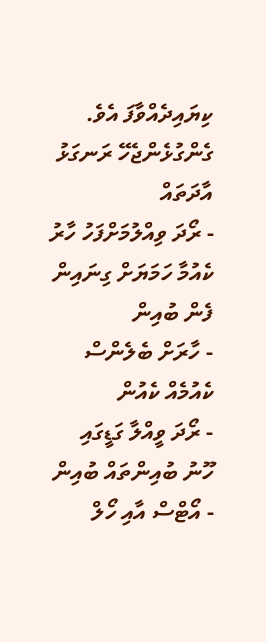ކިޔައިދެއްވާފަ އެވެ.
ގެންގުޅެންޖެހޭ ރަނގަޅު އާދަތައް
- ރޯދަ ވިއްލުމަށްފަހު ހާރު ކެއުމާ ހަމަޔަށް ގިނައިން ފެން ބުއިން
- ހާރަށް ބެލެންސް ކެއުމެއް ކެއުން
- ރޯދަ ވީއްލާ ގަޑީގައި ހޫނު ބުއިންތައް ބުއިން
- އޯޓްސް އާއި ހޯލް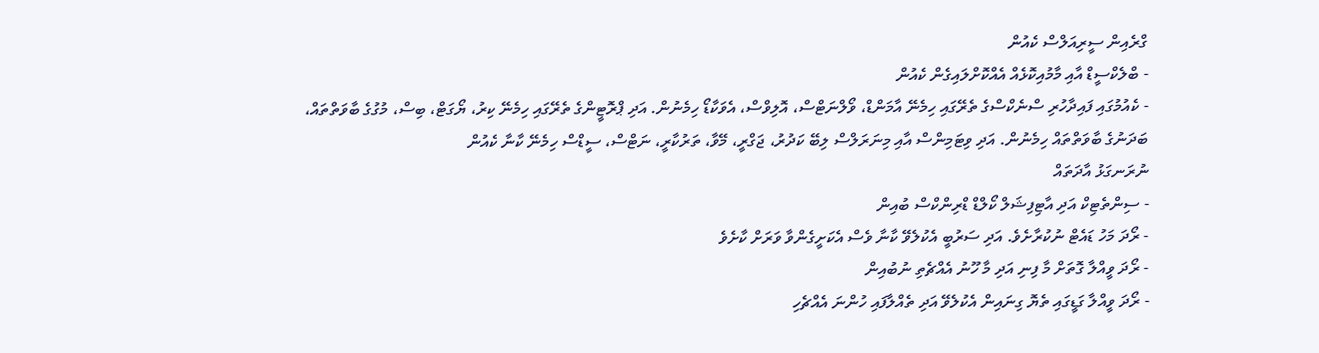ގްރެއިން ސީރިއަލްސް ކެއުން
- ބްލެކްސީޑް އާއި މާމުއިކޮޅެއް އެއްކޮށްލައިގެން ކެއުން
- ކެއުމުގައި ފައިދާހުރި ސްނެކްސްގެ ތެރޭގައި ހިމެނޭ އާމަންޑް، ވޯލްނަޓްސް، އޮލިވްސް، އެވަކާޑޯ ހިމެނުން. އަދި ޕްރޮޓީންގެ ތެރޭގައި ހިމެނޭ ކިރު، ޔޯގަޓް، ބިސް، މުގުގެ ބާވަތްތައް، ބަދަނުގެ ބާވަތްތައް ހިމެނުން. އަދި ވިޓަމިންސް އާއި މިނަރަލްސް ލިބޭ ކަދުރު، ޖަގްރީ، މޭވާ، ތަރުކާރީ، ނަޓްސް، ސީޑްސް ހިމެނޭ ކާނާ ކެއުން
ނުރަނގަޅު އާދަތައް
- ސިންތެޓިކް އަދި އާޓިފިޝަލް ކޯލްޑް ޑްރިންކްސް ބުއިން
- ރޯދަ މަހު ޑައެޓް ނުކުރާށެވެ. އަދި ސަރުބީ އެކުލެވޭ ކާނާ ވެސް އެކަށީގެންވާ ވަރަށް ކާށެވެ
- ރޯދަ ވީއްލާ ގޮތަށް މާ ފިނި އަދި މާ ހޫނު އެއްޗެތި ނުބުއިން
- ރޯދަ ވީއްލާ ގަޑީގައި ތެޔޮ ގިނައިން އެކުލެވޭ އަދި ތެއްލާފައި ހުންނަ އެއްޗެހި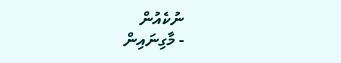ނުކެއުން
- މާގިނައިން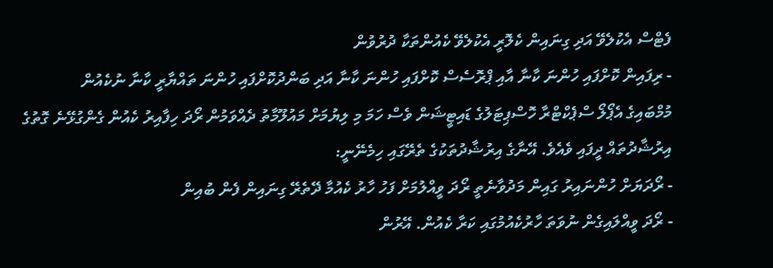ފެޓްސް އެކުލެވޭ އަދި ގިނައިން ކެލޮރީ އެކުލެވޭ ކެއުންތަކާ ދުރުވުން
- ރިފައިން ކޮށްފައި ހުންނަ ކާނާ އާއި ޕްރޮސެސް ކޮށްފައި ހުންނަ ކާނާ އަދި ބަންދުކޮށްފައި ހުންނަ ތައްޔާރީ ކާނާ ނުކެއުން
މުމްބައިގެ އެޕޯލޯ ސްޕެކްޓްރާ ހޮސްޕިޓަލުގެ ޑައިޓީޝަން ވެސް ހަމަ މި ލިޔުމަށް މައުލޫމާތު ދެއްވަމުން ރޯދަ ހިފާއިރު ކެއުން ގެންގުޅޭނެ ގޮތުގެ އިރުޝާދުތައް ދީފައި ވެއެވެ. އޭނާގެ އިރުޝާދުތަކުގެ ތެރޭގައި ހިމެނޭނީ:
- ރޯދަޔަށް ހުންނައިރު ގައިން މަދުވާނެތީ ރޯދަ ވީއްލުމަށް ފަހު ހާރު ކެއުމާ ދޭތެރޭ ގިނައިން ފެން ބުއިން
- ރޯދަ ވީއްލައިގެން ނުވަތަ ހާރުކެއުމުގައި ކަރާ ކެއުން. އޭރުން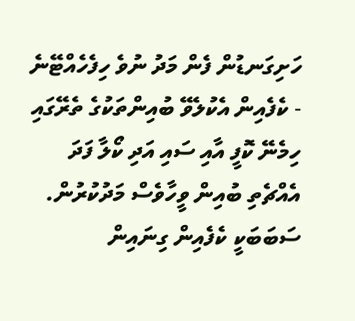ހަށިގަނޑުން ފެން މަދު ނުވެ ހިފެހެއްޓޭނެ
- ކެފެއިން އެކުލެވޭ ބުއިންތަކުގެ ތެރޭގައި ހިމެނޭ ކޮފީ އާއި ސައި އަދި ކޯލާ ފަދަ އެއްޗެތި ބުއިން ވީހާވެސް މަދުކުރުން. ސަބަބަކީ ކެފެއިން ގިނައިން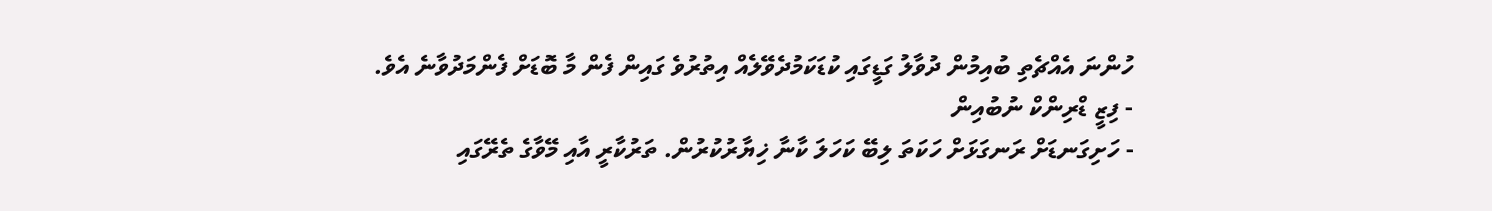ހުންނަ އެއްޗެތި ބުއިމުން ދުވާލު ގަޑީގައި ކުޑަކަމުދެވޭލެއް އިތުރުވެ ގައިން ފެން މާ ބޮޑަށް ފެންމަދުވާނެ އެވެ.
- ފިޒީ ޑްރިންކް ނުބުއިން
- ހަށިގަނޑަށް ރަނގަޅަށް ހަކަތަ ލިބޭ ކަހަލަ ކާނާ ޚިޔާރުކުރުން. ތަރުކާރީ އާއި މޭވާގެ ތެރޭގައި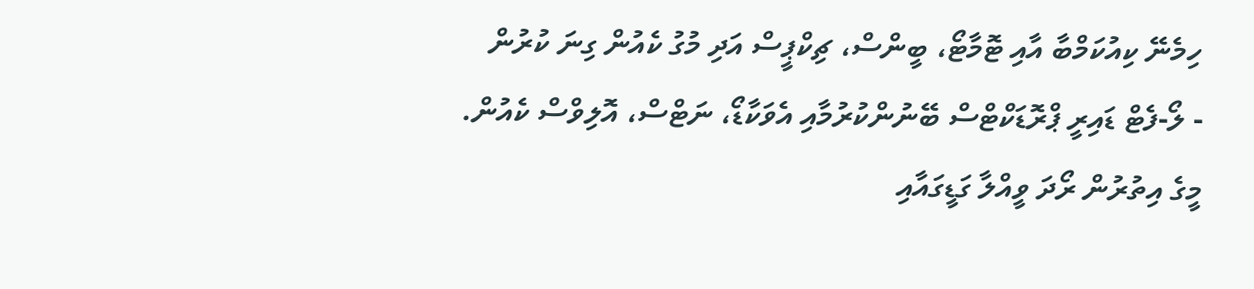ހިމެނޭ ކިއުކަމްބާ އާއި ޓޮމާޓޯ، ބީންސް، ޗިކްޕީސް އަދި މުގު ކެއުން ގިނަ ކުރުން
- ލޯ-ފެޓް ޑައިރީ ޕްރޮޑަކްޓްސް ބޭނުންކުރުމާއި އެވަކާޑޯ، ނަޓްސް، އޮލިވްސް ކެއުން.
މީގެ އިތުރުން ރޯދަ ވީއްލާ ގަޑީގައާއި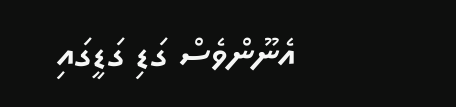އެނޫންވެސް ގަޑި ގަޑީގައި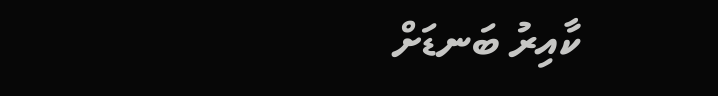ކާއިރު ބަނޑަށް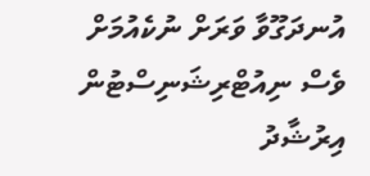އުނދަގޫވާ ވަރަށް ނުކެއުމަށް ވެސް ނިއުޓްރިޝަނިސްޓުން އިރުޝާދު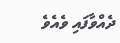ދެއްވާފައި ވެއެވެ